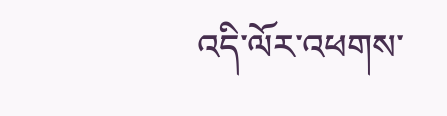འདི་ལོར་འཕགས་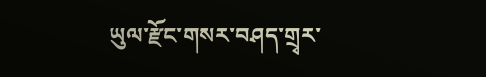ཡུལ་རྫོང་གསར་བཤད་གྲྭར་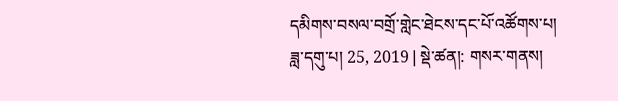དམིགས་བསལ་བགྲོ་གླེང་ཐེངས་དང་པོ་འཚོགས་པ།
ཟླ་དགུ་པ། 25, 2019 | སྡེ་ཚན།: གསར་གནས།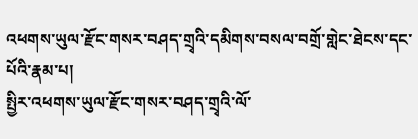འཕགས་ཡུལ་རྫོང་གསར་བཤད་གྲྭའི་དམིགས་བསལ་བགྲོ་གླེང་ཐེངས་དང་པོའི་རྣམ་པ།
སྤྱིར་འཕགས་ཡུལ་རྫོང་གསར་བཤད་གྲྭའི་ལོ་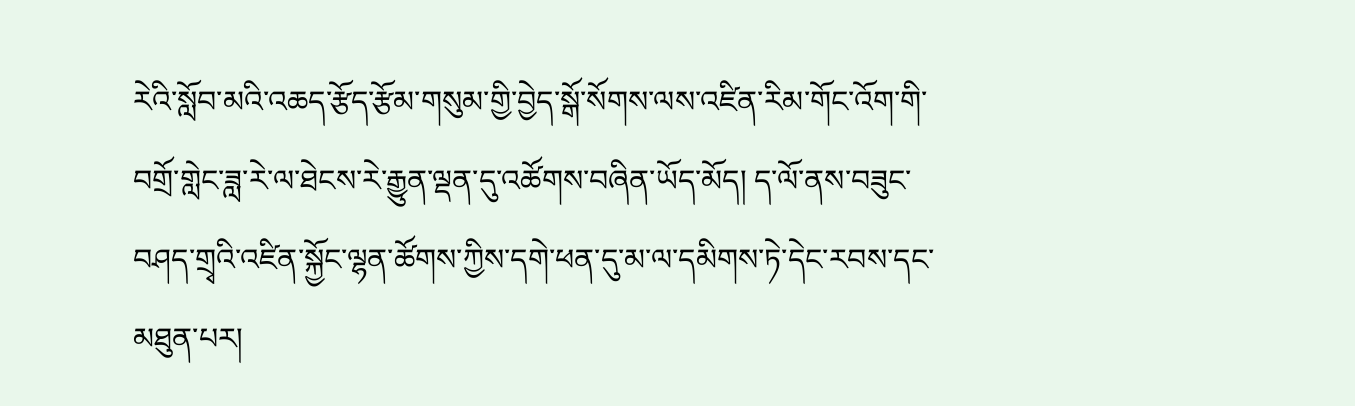རེའི་སློབ་མའི་འཆད་རྩོད་རྩོམ་གསུམ་གྱི་བྱེད་སྒོ་སོགས་ལས་འཛིན་རིམ་གོང་འོག་གི་བགྲོ་གླེང་ཟླ་རེ་ལ་ཐེངས་རེ་རྒྱུན་ལྡན་དུ་འཚོགས་བཞིན་ཡོད་མོད། ད་ལོ་ནས་བཟུང་བཤད་གྲྭའི་འཛིན་སྐྱོང་ལྷན་ཚོགས་ཀྱིས་དགེ་ཕན་དུ་མ་ལ་དམིགས་ཏེ་དེང་རབས་དང་མཐུན་པར།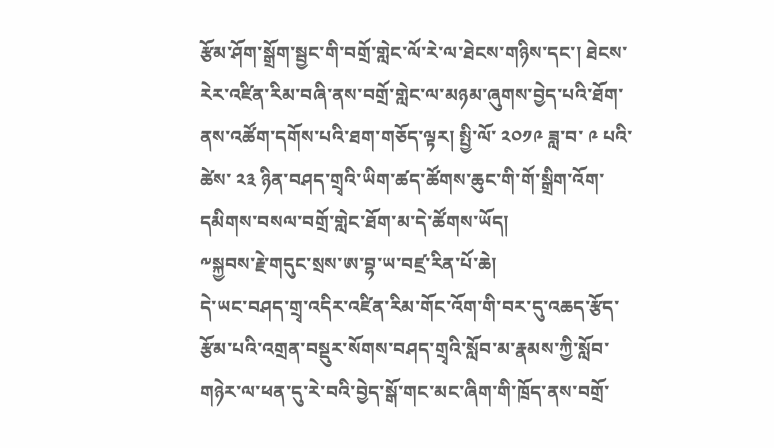རྩོམ་ཤོག་སྒྲོག་སྦྱང་གི་བགྲོ་གླེང་ལོ་རེ་ལ་ཐེངས་གཉིས་དང་། ཐེངས་རེར་འཛིན་རིམ་བཞི་ནས་བགྲོ་གླེང་ལ་མཉམ་ཞུགས་བྱེད་པའི་ཐོག་ནས་འཚོག་དགོས་པའི་ཐག་གཅོད་ལྟར། སྤྱི་ལོ་ ༢༠༡༩ ཟླ་བ་ ༩ པའི་ཚེས་ ༢༣ ཉིན་བཤད་གྲྭའི་ཡིག་ཚད་ཚོགས་ཆུང་གི་གོ་སྒྲིག་འོག་དམིགས་བསལ་བགྲོ་གླེང་ཐོག་མ་དེ་ཚོགས་ཡོད།
༸སྐྱབས་རྗེ་གདུང་སྲས་ཨ་བྷ་ཡ་བཛྲ་རིན་པོ་ཆེ།
དེ་ཡང་བཤད་གྲྭ་འདིར་འཛིན་རིམ་གོང་འོག་གི་བར་དུ་འཆད་རྩོད་རྩོམ་པའི་འགྲན་བསྡུར་སོགས་བཤད་གྲྭའི་སློབ་མ་རྣམས་ཀྱི་སློབ་གཉེར་ལ་ཕན་དུ་རེ་བའི་བྱེད་སྒོ་གང་མང་ཞིག་གི་ཁྲོད་ནས་བགྲོ་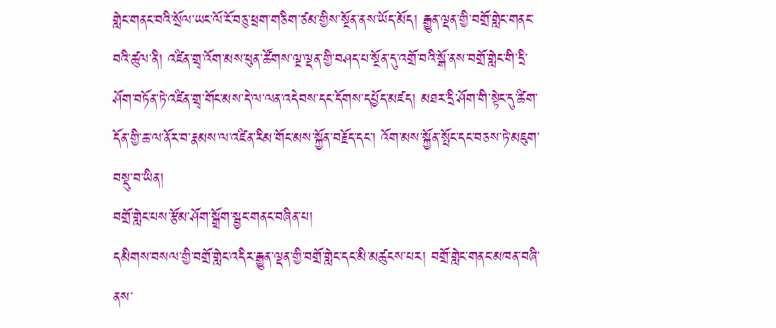གླེང་གནང་བའི་སྲོལ་ཡང་ལོ་ངོ་བཅུ་ཕྲག་གཅིག་ཙམ་གྱིས་སྔོན་ནས་ཡོད་མོད། རྒྱུན་ལྡན་གྱི་བགྲོ་གླེང་གནང་བའི་ཚུལ་ནི། འཛིན་གྲྭ་འོག་མས་ཕུན་ཚོགས་ལྔ་ལྡན་གྱི་བཤད་པ་སྔོན་དུ་འགྲོ་བའི་སྒོ་ནས་བགྲོ་གླེང་གི་དྲི་ཤོག་བཏོན་ཏེ་འཛིན་གྲྭ་གོང་མས་དེ་ལ་ལན་འདེབས་དང་དོགས་དཔྱོད་མཛད། མཐར་དྲི་ཤོག་གི་སྟེང་དུ་ཚིག་དོན་གྱི་ཆ་ལ་ནོར་བ་རྣམས་ལ་འཛིན་རིམ་གོང་མས་སྐྱོན་བརྗོད་དང་། འོག་མས་སྐྱོན་སྤོང་དང་བཅས་ཏེ་མཇུག་བསྡུ་བ་ཡིན།
བགྲོ་གླེང་པས་རྩོམ་ཤོག་སྒྲོག་སྦྱང་གནང་བཞིན་པ།
དམིགས་བསལ་གྱི་བགྲོ་གླེང་འདིར་རྒྱུན་ལྡན་གྱི་བགྲོ་གླེང་དང་མི་མཚུངས་པར། བགྲོ་གླེང་གནང་མཁན་བཞི་ནས་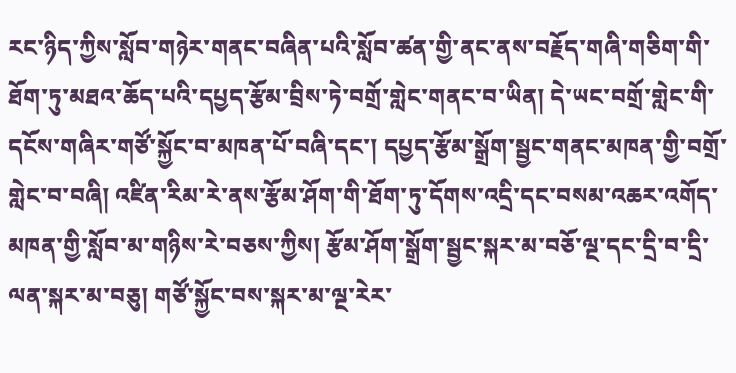རང་ཉིད་ཀྱིས་སློབ་གཉེར་གནང་བཞིན་པའི་སློབ་ཚན་གྱི་ནང་ནས་བརྗོད་གཞི་གཅིག་གི་ཐོག་ཏུ་མཐའ་ཆོད་པའི་དཔྱད་རྩོམ་བྲིས་ཏེ་བགྲོ་གླེང་གནང་བ་ཡིན། དེ་ཡང་བགྲོ་གླེང་གི་དངོས་གཞིར་གཙོ་སྐྱོང་བ་མཁན་པོ་བཞི་དང་། དཔྱད་རྩོམ་སྒྲོག་སྦྱང་གནང་མཁན་གྱི་བགྲོ་གླེང་བ་བཞི། འཛིན་རིམ་རེ་ནས་རྩོམ་ཤོག་གི་ཐོག་ཏུ་དོགས་འདྲི་དང་བསམ་འཆར་འགོད་མཁན་གྱི་སློབ་མ་གཉིས་རེ་བཅས་ཀྱིས། རྩོམ་ཤོག་སྒྲོག་སྦྱང་སྐར་མ་བཅོ་ལྔ་དང་དྲི་བ་དྲི་ལན་སྐར་མ་བཅུ། གཙོ་སྐྱོང་བས་སྐར་མ་ལྔ་རེར་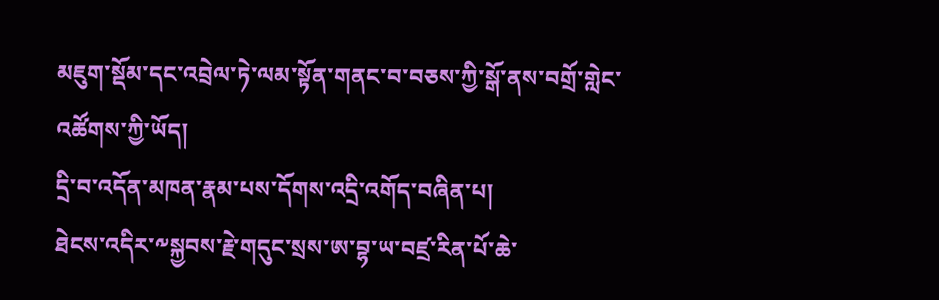མཇུག་སྡོམ་དང་འབྲེལ་ཏེ་ལམ་སྟོན་གནང་བ་བཅས་ཀྱི་སྒོ་ནས་བགྲོ་གླེང་འཚོགས་ཀྱི་ཡོད།
དྲི་བ་འདོན་མཁན་རྣམ་པས་དོགས་འདྲི་འགོད་བཞིན་པ།
ཐེངས་འདིར་༸སྐྱབས་རྗེ་གདུང་སྲས་ཨ་བྷ་ཡ་བཛྲ་རིན་པོ་ཆེ་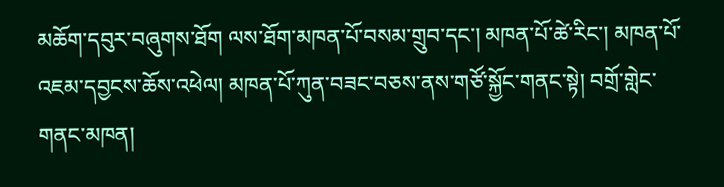མཆོག་དབུར་བཞུགས་ཐོག ལས་ཐོག་མཁན་པོ་བསམ་གྲུབ་དང་། མཁན་པོ་ཚེ་རིང་། མཁན་པོ་འཇམ་དབྱངས་ཆོས་འཕེལ། མཁན་པོ་ཀུན་བཟང་བཅས་ནས་གཙོ་སྐྱོང་གནང་སྟེ། བགྲོ་གླེང་གནང་མཁན།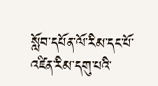སློབ་དཔོན་ལོ་རིམ་དང་པོ་འཛིན་རིམ་དགུ་པའི་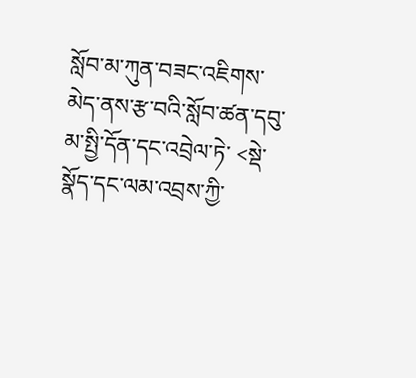སློབ་མ་ཀུན་བཟང་འཇིགས་མེད་ནས་རྩ་བའི་སློབ་ཚན་དབུ་མ་སྤྱི་དོན་དང་འབྲེལ་ཏེ་ <སྡེ་སྣོད་དང་ལམ་འབྲས་ཀྱི་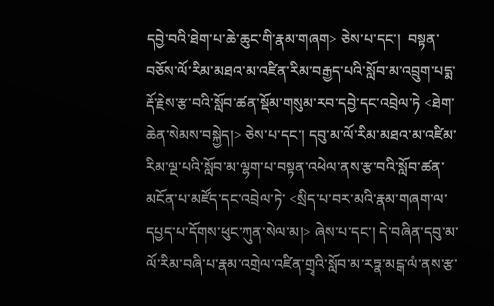དབྱེ་བའི་ཐེག་པ་ཆེ་ཆུང་གི་རྣམ་གཞག> ཅེས་པ་དང་།  བསྟན་བཅོས་ལོ་རིམ་མཐའ་མ་འཛིན་རིམ་བརྒྱད་པའི་སློབ་མ་འབྲུག་པདྨ་རྡོ་རྗེས་རྩ་བའི་སློབ་ཚན་སྡོམ་གསུམ་རབ་དབྱེ་དང་འབྲེལ་ཏེ <ཐེག་ཆེན་སེམས་བསྐྱེད།> ཅེས་པ་དང་། དབུ་མ་ལོ་རིམ་མཐའ་མ་འཛིམ་རིམ་ལྔ་པའི་སློབ་མ་ལྷག་པ་བསྟན་འཕེལ་ནས་རྩ་བའི་སློབ་ཚན་མངོན་པ་མཛོད་དང་འབྲེལ་ཏེ་ <སྲིད་པ་བར་མའི་རྣམ་གཞག་ལ་དཔྱད་པ་དོགས་ཕུང་ཀུན་སེལ་མ།> ཞེས་པ་དང་། དེ་བཞིན་དབུ་མ་ལོ་རིམ་བཞི་པ་རྣམ་འགྲེལ་འཛིན་གྲྭའི་སློབ་མ་རཏྣ་མངྒ་ལཾ་ནས་རྩ་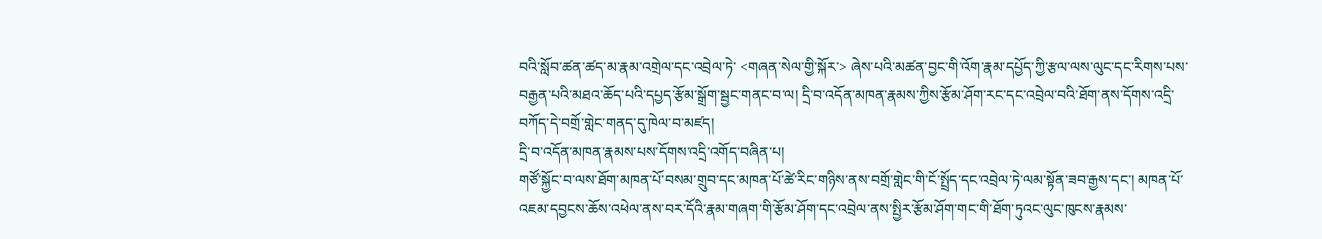བའི་སློབ་ཚན་ཚད་མ་རྣམ་འགྲེལ་དང་འབྲེལ་ཏེ་ <གཞན་སེལ་གྱི་སྐོར་> ཞེས་པའི་མཚན་བྱང་གི་འོག་རྣམ་དཔྱོད་ཀྱི་རྩལ་ལས་ལུང་དང་རིགས་པས་བརྒྱན་པའི་མཐའ་ཆོད་པའི་དཔྱད་རྩོམ་སྒྲོག་སྦྱང་གནང་བ་ལ། དྲི་བ་འདོན་མཁན་རྣམས་ཀྱིས་རྩོམ་ཤོག་རང་དང་འབྲེལ་བའི་ཐོག་ནས་དོགས་འདྲི་བཀོད་དེ་བགྲོ་གླེང་གནད་དུ་ཁེལ་བ་མཛད།
དྲི་བ་འདོན་མཁན་རྣམས་པས་དོགས་འདྲི་འགོད་བཞིན་པ།
གཙོ་སྐྱོང་བ་ལས་ཐོག་མཁན་པོ་བསམ་གྲུབ་དང་མཁན་པོ་ཚེ་རིང་གཉིས་ནས་བགྲོ་གླེང་གི་ངོ་སྤྲོད་དང་འབྲེལ་ཏེ་ལམ་སྟོན་ཟབ་རྒྱས་དང་། མཁན་པོ་འཇམ་དབྱངས་ཆོས་འཕེལ་ནས་བར་དོའི་རྣམ་གཞག་གི་རྩོམ་ཤོག་དང་འབྲེལ་ནས་སྤྱིར་རྩོམ་ཤོག་གང་གི་ཐོག་ཏུའང་ལུང་ཁུངས་རྣམས་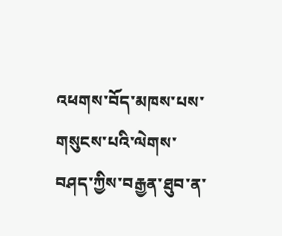འཕགས་བོད་མཁས་པས་གསུངས་པའི་ལེགས་བཤད་ཀྱིས་བརྒྱན་ཐུབ་ན་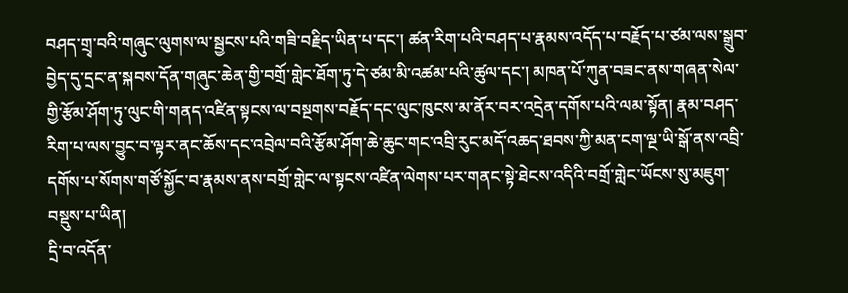བཤད་གྲྭ་བའི་གཞུང་ལུགས་ལ་སྦྱངས་པའི་གཟི་བརྗིད་ཡིན་པ་དང་། ཚན་རིག་པའི་བཤད་པ་རྣམས་འདོད་པ་བརྗོད་པ་ཙམ་ལས་སྒྲུབ་བྱེད་དུ་དྲང་ན་སྐབས་དོན་གཞུང་ཆེན་གྱི་བགྲོ་གླེང་ཐོག་ཏུ་དེ་ཙམ་མི་འཚམ་པའི་ཚུལ་དང་། མཁན་པོ་ཀུན་བཟང་ནས་གཞན་སེལ་གྱི་རྩོམ་ཤོག་ཏུ་ལུང་གི་གནད་འཛིན་སྟངས་ལ་བསྔགས་བརྗོད་དང་ལུང་ཁུངས་མ་ནོར་བར་འདྲེན་དགོས་པའི་ལམ་སྟོན། རྣམ་བཤད་རིག་པ་ལས་བྱུང་བ་ལྟར་ནང་ཆོས་དང་འབྲེལ་བའི་རྩོམ་ཤོག་ཆེ་ཆུང་གང་འབྲི་རུང་མདོ་འཆད་ཐབས་ཀྱི་མན་ངག་ལྔ་ཡི་སྒོ་ནས་འབྲི་དགོས་པ་སོགས་གཙོ་སྐྱོང་བ་རྣམས་ནས་བགྲོ་གླེང་ལ་སྟངས་འཛིན་ལེགས་པར་གནང་སྟེ་ཐེངས་འདིའི་བགྲོ་གླེང་ཡོངས་སུ་མཇུག་བསྡུས་པ་ཡིན།
དྲི་བ་འདོན་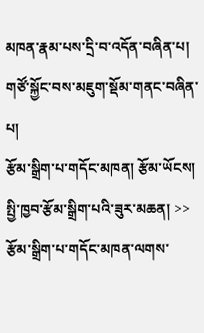མཁན་རྣམ་པས་དྲི་བ་འདོན་བཞིན་པ།
གཙོ་སྐྱོང་བས་མཇུག་སྡོམ་གནང་བཞིན་པ།
རྩོམ་སྒྲིག་པ་གདོང་མཁན། རྩོམ་ཡོངས།
སྤྱི་ཁྱབ་རྩོམ་སྒྲིག་པའི་ཟུར་མཆན། >> རྩོམ་སྒྲིག་པ་གདོང་མཁན་ལགས་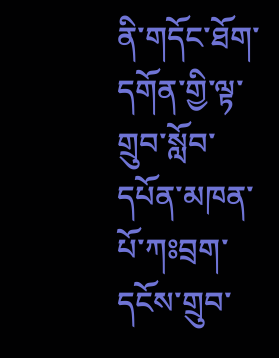ནི་གདོང་ཐོག་དགོན་གྱི་ལྟ་གྲུབ་སློབ་དཔོན་མཁན་པོ་ཀཿབྲག་དངོས་གྲུབ་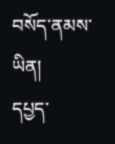བསོད་ནམས་ཡིན།
དཔྱད་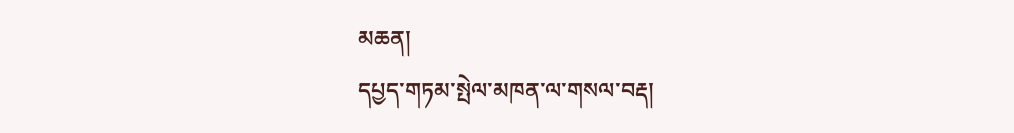མཆན།
དཔྱད་གཏམ་སྤེལ་མཁན་ལ་གསལ་བརྡ།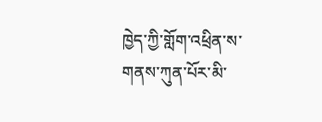ཁྱེད་ཀྱི་གློག་འཕྲིན་ས་གནས་ཀུན་པོར་མི་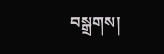བསྒྲགས།